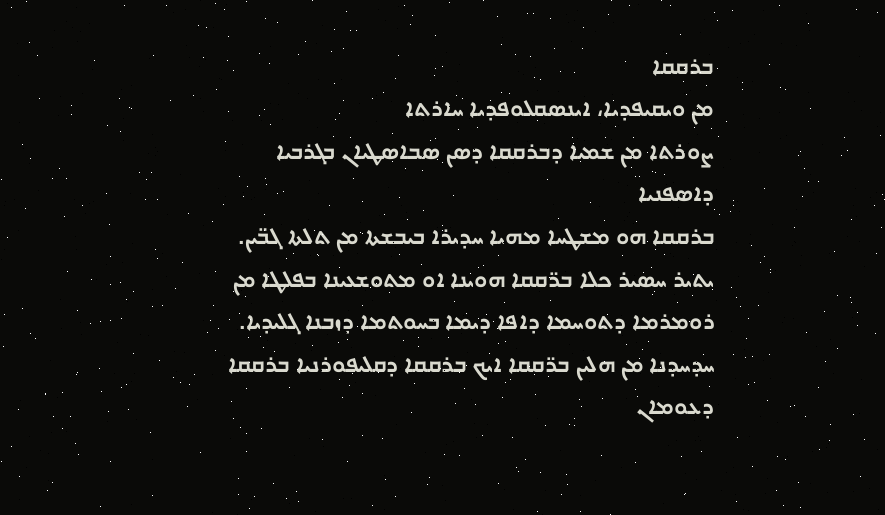ܒܪܩܩܐ
ܡܢ ܘܝܩܝܦܕܝܐ، ܐܝܢܣܩܠܘܦܕܝܐ ܚܐܪܬܐ
ܨܘܪܬܐ ܡܢ ܫܡܝܐ ܕܒܪܩܩܐ ܕܣܢ ܣܒܐܣܛܝܐܢ ܒܓܪܒܝܐ ܕܐܣܦܢܝܐ
ܒܪܩܩܐ ܗܘ ܡܫܛܚܐ ܡܗܝܐ ܚܕܝܪܐ ܒܝܒܫܬܐ ܡܢ ܬܠܬܐ ܓܒ̈ܝܢ. ܝܬܝܪ ܚܣܝܪ ܟܠܐ ܒܪ̈ܩܩܐ ܗܘܝܢܐ ܐܘ ܡܬܘܫܥܝܢܐ ܒܦܠܛܐ ܡܢ ܪܘܡܪܡܐ ܕܬܘܚܡܐ ܕܐܦܐ ܕܝܡܐ ܒܚܘܬܡܐ ܕܙܒܢܐ ܓܠܝܕܝܐ. ܚܕܚܕܢܐ ܡܢ ܗܠܝܢ ܒܪ̈ܩܩܐ ܐܝܟ ܒܪܩܩܐ ܕܩܠܝܦܘܪܢܝܐ ܒܪܩܩܐ ܕܥܘܡܐܢ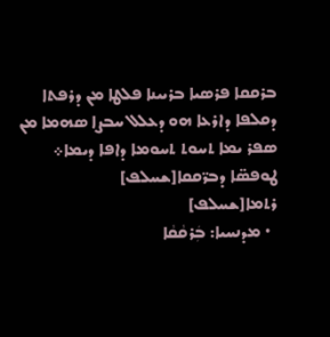ܒܪܩܩܐ ܦܪܣܝܐ ܒܪܝܝܢܐ ܦܠܛܐ ܡܢ ܕܪܦܬܐ ܕܩܠܦܐ ܕܐܪܥܐ ܗܘ ܕܥܠܠ ܚܒܨܐ ܣܗܡܐ ܡܢ ܣܦܪ ܝܡܐ ܬܚܘܬ ܬܚܘܡܐ ܕܐܦܐ ܕܝܡܐ܀
ܛܘܦܣ̈ܐ ܕܒܪ̈ܩܩܐ[ܫܚܠܦ]
ܪܬܡܐ[ܫܚܠܦ]
  • ܡܕܢܚܝܐ: ܒܲܪܩܵܩܵܐ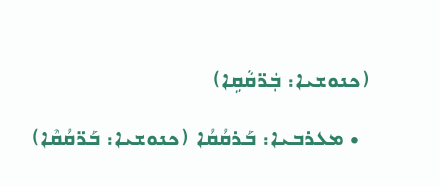(ܟܢܘܫܝܐ: ܒܲܪ̈ܩܵܩܹܐ)
  • ܡܥܪܒܝܐ: ܒܰܪܩܳܩܳܐ (ܟܢܘܫܝܐ: ܒܰܪ̈ܩܳܩܶܐ)